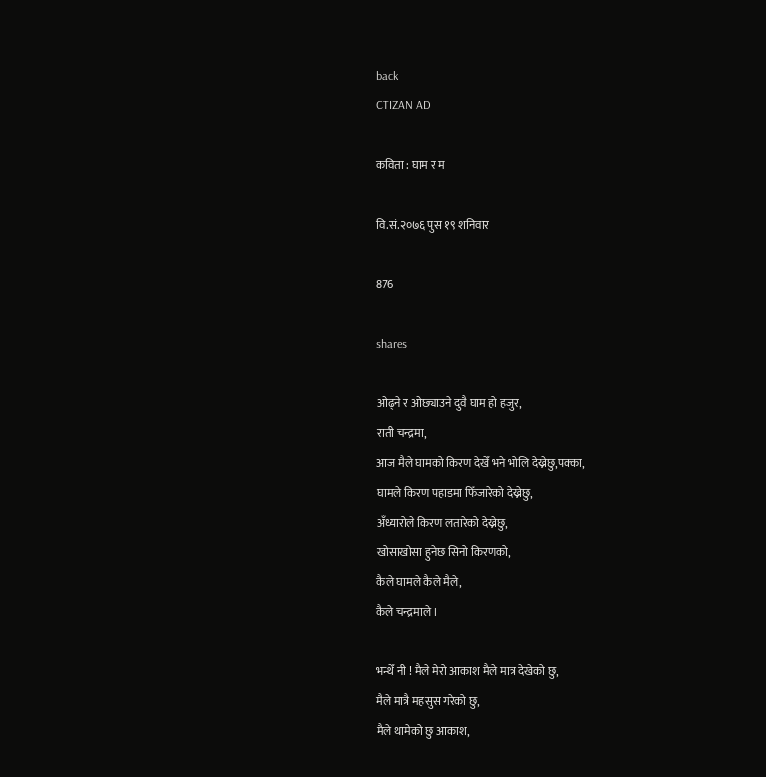back
CTIZAN AD

कविता : घाम र म

वि.सं.२०७६ पुस १९ शनिवार

876

shares

ओढ्ने र ओछ्याउने दुवै घाम हो हजुर,
राती चन्द्रमा,
आज मैले घामको किरण देखेँ भने भोलि देख्नेछु,पक्का,
घामले किरण पहाडमा फिँजारेको देख्नेछु,
अँध्यारोले किरण लतारेको देख्नेछु,
खोसाखोसा हुनेछ सिनो किरणको,
कैले घामले कैले मैले,
कैले चन्द्रमाले ।

भन्थेँ नी ! मैले मेरो आकाश मैले मात्र देखेको छु,
मैले मात्रै महसुस गरेको छु,
मैले थामेको छु आकाश,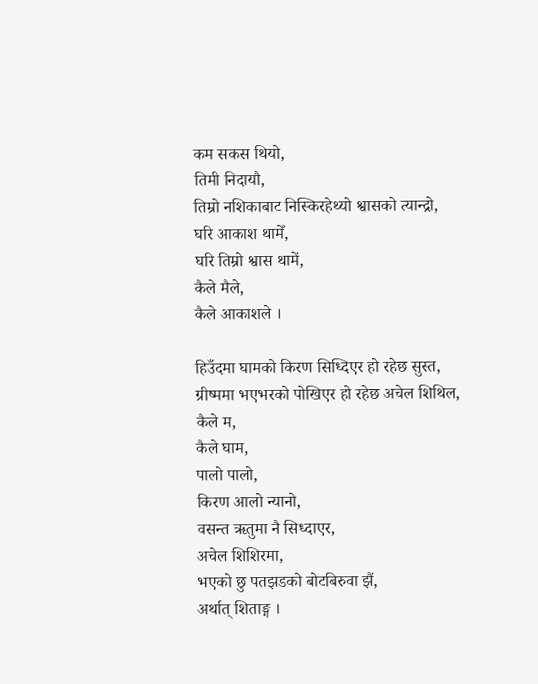कम सकस थियो,
तिमी निदायौ,
तिम्रो नशिकाबाट निस्किरहेथ्यो श्वासको त्यान्द्रो,
घरि आकाश थामेँ,
घरि तिम्रो श्वास थामें,
कैले मैले,
कैले आकाशले ।

हिउँदमा घामको किरण सिध्दिएर हो रहेछ सुस्त,
ग्रीष्ममा भएभरको पोखिएर हो रहेछ अचेल शिथिल,
कैले म,
कैले घाम,
पालो पालो,
किरण आलो न्यानो,
वसन्त ऋतुमा नै सिध्दाएर,
अचेल शिशिरमा,
भएको छु पतझडको बोटबिरुवा झैं,
अर्थात् शिताङ्ग ।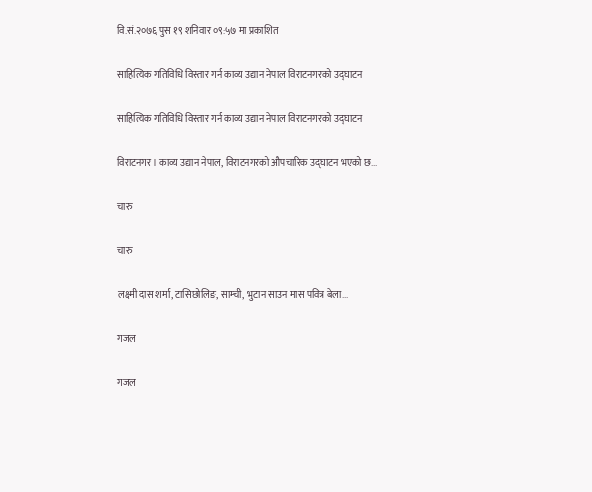वि.सं.२०७६ पुस १९ शनिवार ०९:५७ मा प्रकाशित

साहित्यिक गतिविधि विस्तार गर्न काव्य उद्यान नेपाल विराटनगरको उद्घाटन

साहित्यिक गतिविधि विस्तार गर्न काव्य उद्यान नेपाल विराटनगरको उद्घाटन

विराटनगर । काव्य उद्यान नेपाल, विराटनगरको औपचारिक उद्घाटन भएको छ...

चारु

चारु

लक्ष्मी दास शर्मा, टासिछोलिङ, साम्ची, भुटान साउन मास पवित्र बेला...

गजल

गजल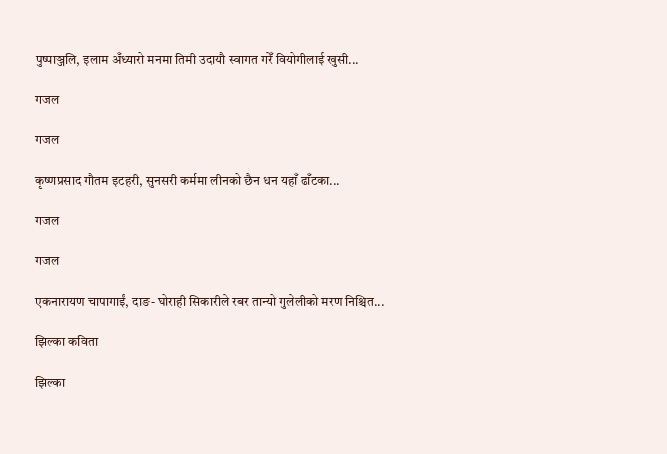पुष्पाञ्जलि, इलाम अँध्यारो मनमा तिमी उदायौ स्वागत गरेँ वियोगीलाई खुसी...

गजल

गजल

कृष्णप्रसाद गौतम इटहरी, सुनसरी कर्ममा लीनको छैन धन यहाँ ढाँटका...

गजल

गजल

एकनारायण चापागाईं, दाङ- घोराही सिकारीले रबर तान्यो गुलेलीको मरण निश्चित...

झिल्का कविता

झिल्का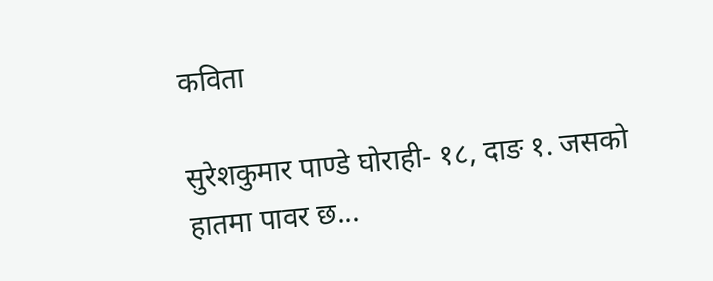कविता

सुरेशकुमार पाण्डे घोराही- १८, दाङ १. जसको हातमा पावर छ...